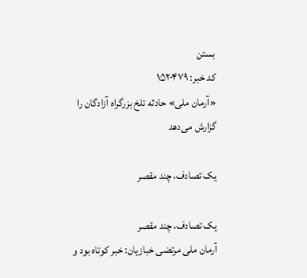بستن
کد خبر: ۱۵۲۰۴۷۹
«آرمان ملی» حادثه تلخ بزرگراه آزادگان را گزارش می‌دهد

یک تصادف، چند مقصر

یک تصادف، چند مقصر
آرمان ملی مرتضی خبازیان: خبر کوتاه بود و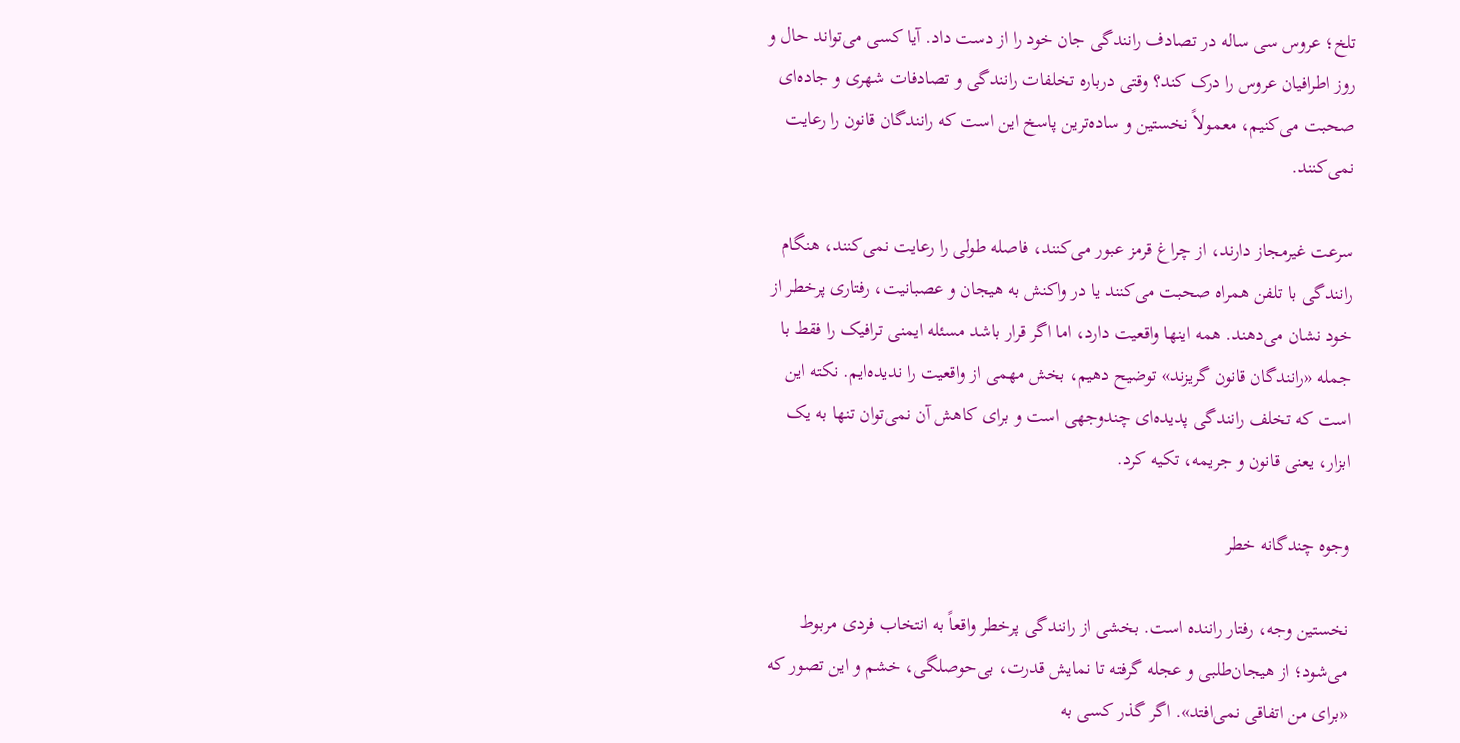تلخ؛ عروس سی ساله در تصادف رانندگی جان خود را از دست داد. آیا کسی می‌تواند حال و روز اطرافیان عروس را درک کند؟ وقتی درباره تخلفات رانندگی و تصادفات شهری و جاده‌ای صحبت می‌کنیم، معمولاً نخستین و ساده‌ترین پاسخ این است که رانندگان قانون را رعایت نمی‌کنند.

سرعت غیرمجاز دارند، از چراغ قرمز عبور می‌کنند، فاصله طولی را رعایت نمی‌کنند، هنگام رانندگی با تلفن همراه صحبت می‌کنند یا در واکنش به هیجان و عصبانیت، رفتاری پرخطر از خود نشان می‌دهند. همه اینها واقعیت دارد، اما اگر قرار باشد مسئله ایمنی ترافیک را فقط با جمله «رانندگان قانون گریزند» توضیح دهیم، بخش مهمی از واقعیت را ندیده‌ایم. نکته این است که تخلف رانندگی پدیده‌ای چندوجهی است و برای کاهش آن نمی‌توان تنها به یک ابزار، یعنی قانون و جریمه، تکیه کرد.

وجوه چندگانه خطر

نخستین وجه، رفتار راننده است. بخشی از رانندگی پرخطر واقعاً به انتخاب فردی مربوط می‌شود؛ از هیجان‌طلبی و عجله گرفته تا نمایش قدرت، بی‌حوصلگی، خشم و این تصور که «برای من اتفاقی نمی‌افتد». اگر گذر کسی به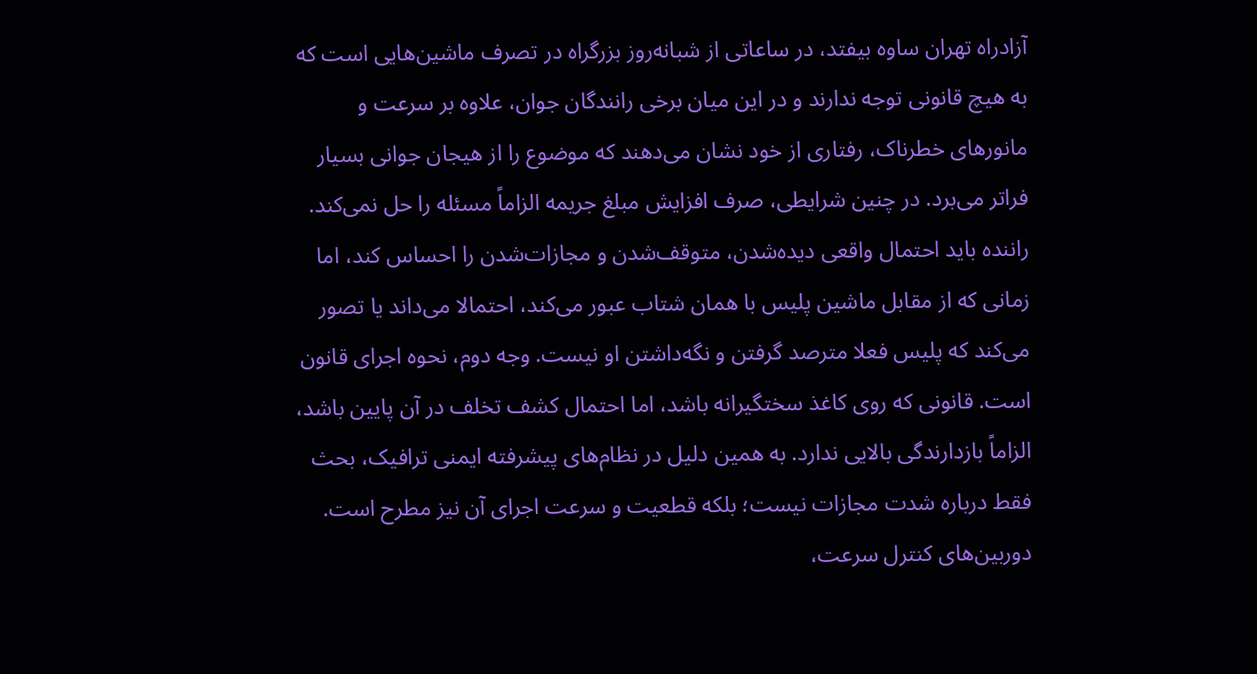آزادراه تهران ساوه بیفتد، در ساعاتی از شبانه‌روز بزرگراه در تصرف ماشین‌هایی است که به هیچ قانونی توجه ندارند و در این میان برخی رانندگان جوان، علاوه بر سرعت و مانور‌های خطرناک، رفتاری از خود نشان می‌دهند که موضوع را از هیجان جوانی بسیار فراتر می‌برد. در چنین شرایطی، صرف افزایش مبلغ جریمه الزاماً مسئله را حل نمی‌کند. راننده باید احتمال واقعی دیده‌شدن، متوقف‌شدن و مجازات‌شدن را احساس کند، اما زمانی که از مقابل ماشین پلیس با همان شتاب عبور می‌کند، احتمالا می‌داند یا تصور می‌کند که پلیس فعلا مترصد گرفتن و نگه‌داشتن او نیست. وجه دوم، نحوه اجرای قانون است. قانونی که روی کاغذ سختگیرانه باشد، اما احتمال کشف تخلف در آن پایین باشد، الزاماً بازدارندگی بالایی ندارد. به همین دلیل در نظام‌های پیشرفته ایمنی ترافیک، بحث فقط درباره شدت مجازات نیست؛ بلکه قطعیت و سرعت اجرای آن نیز مطرح است. دوربین‌های کنترل سرعت،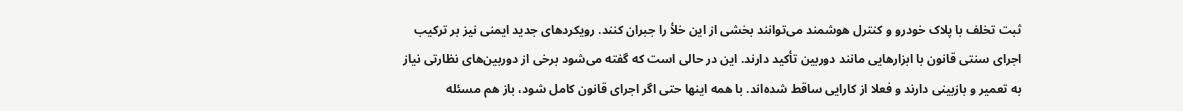ثبت تخلف با پلاک خودرو و کنترل هوشمند می‌توانند بخشی از این خلأ را جبران کنند. رویکرد‌های جدید ایمنی نیز بر ترکیب اجرای سنتی قانون با ابزار‌هایی مانند دوربین تأکید دارند. این در حالی است که گفته می‌شود برخی از دوربین‌های نظارتی نیاز به تعمیر و بازبینی دارند و فعلا از کارایی ساقط شده‌اند. با همه اینها حتی اگر اجرای قانون کامل شود، باز هم مسئله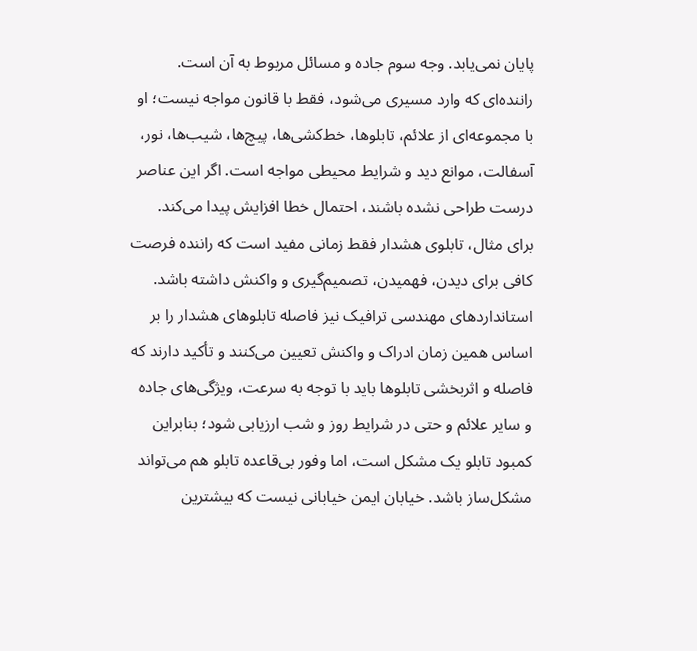پایان نمی‌یابد. وجه سوم جاده و مسائل مربوط به آن است. راننده‌ای که وارد مسیری می‌شود، فقط با قانون مواجه نیست؛ او با مجموعه‌ای از علائم، تابلوها، خط‌کشی‌ها، پیچ‌ها، شیب‌ها، نور، آسفالت، موانع دید و شرایط محیطی مواجه است. اگر این عناصر درست طراحی نشده باشند، احتمال خطا افزایش پیدا می‌کند. برای مثال، تابلوی هشدار فقط زمانی مفید است که راننده فرصت کافی برای دیدن، فهمیدن، تصمیم‌گیری و واکنش داشته باشد. استاندارد‌های مهندسی ترافیک نیز فاصله تابلو‌های هشدار را بر اساس همین زمان ادراک و واکنش تعیین می‌کنند و تأکید دارند که فاصله و اثربخشی تابلو‌ها باید با توجه به سرعت، ویژگی‌های جاده و سایر علائم و حتی در شرایط روز و شب ارزیابی شود؛ بنابراین کمبود تابلو یک مشکل است، اما وفور بی‌قاعده تابلو هم می‌تواند مشکل‌ساز باشد. خیابان ایمن خیابانی نیست که بیشترین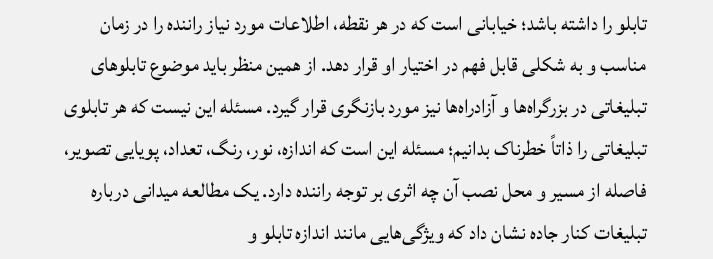تابلو را داشته باشد؛ خیابانی است که در هر نقطه، اطلاعات مورد نیاز راننده را در زمان مناسب و به شکلی قابل فهم در اختیار او قرار دهد. از همین منظر باید موضوع تابلو‌های تبلیغاتی در بزرگراه‌ها و آزادراه‌ها نیز مورد بازنگری قرار گیرد. مسئله این نیست که هر تابلوی تبلیغاتی را ذاتاً خطرناک بدانیم؛ مسئله این است که اندازه، نور، رنگ، تعداد، پویایی تصویر، فاصله از مسیر و محل نصب آن چه اثری بر توجه راننده دارد. یک مطالعه میدانی درباره تبلیغات کنار جاده نشان داد که ویژگی‌هایی مانند اندازه تابلو و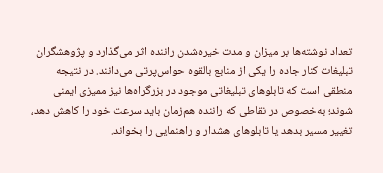تعداد نوشته‌ها بر میزان و مدت خیره‌شدن راننده اثر می‌گذارد و پژوهشگران تبلیغات کنار جاده را یکی از منابع بالقوه حواس‌پرتی می‌دانند. در نتیجه منطقی است که تابلو‌های تبلیغاتی موجود در بزرگراه‌ها نیز ممیزی ایمنی شوند؛ به‌خصوص در نقاطی که راننده هم‌زمان باید سرعت خود را کاهش دهد، تغییر مسیر بدهد یا تابلو‌های هشدار و راهنمایی را بخواند.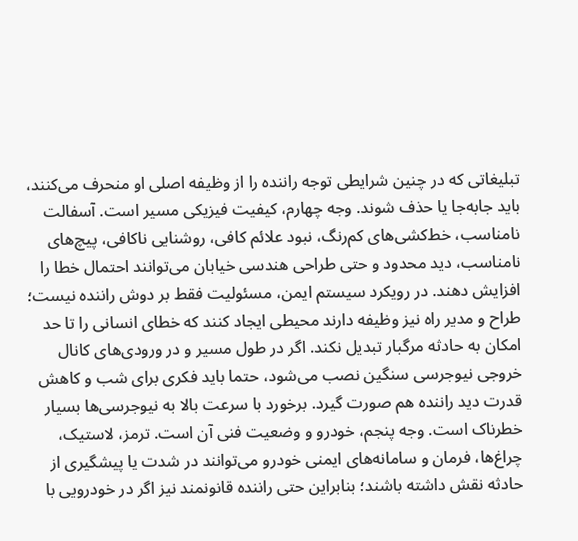تبلیغاتی که در چنین شرایطی توجه راننده را از وظیفه اصلی او منحرف می‌کنند، باید جابه‌جا یا حذف شوند. وجه چهارم، کیفیت فیزیکی مسیر است. آسفالت نامناسب، خط‌کشی‌های کم‌رنگ، نبود علائم کافی، روشنایی ناکافی، پیچ‌های نامناسب، دید محدود و حتی طراحی هندسی خیابان می‌توانند احتمال خطا را افزایش دهند. در رویکرد سیستم ایمن، مسئولیت فقط بر دوش راننده نیست؛ طراح و مدیر راه نیز وظیفه دارند محیطی ایجاد کنند که خطای انسانی را تا حد امکان به حادثه مرگبار تبدیل نکند. اگر در طول مسیر و در ورودی‌های کانال خروجی نیوجرسی سنگین نصب می‌شود، حتما باید فکری برای شب و کاهش قدرت دید راننده هم صورت گیرد. برخورد با سرعت بالا به نیوجرسی‌ها بسیار خطرناک است. وجه پنجم، خودرو و وضعیت فنی آن است. ترمز، لاستیک، چراغ‌ها، فرمان و سامانه‌های ایمنی خودرو می‌توانند در شدت یا پیشگیری از حادثه نقش داشته باشند؛ بنابراین حتی راننده قانونمند نیز اگر در خودرویی با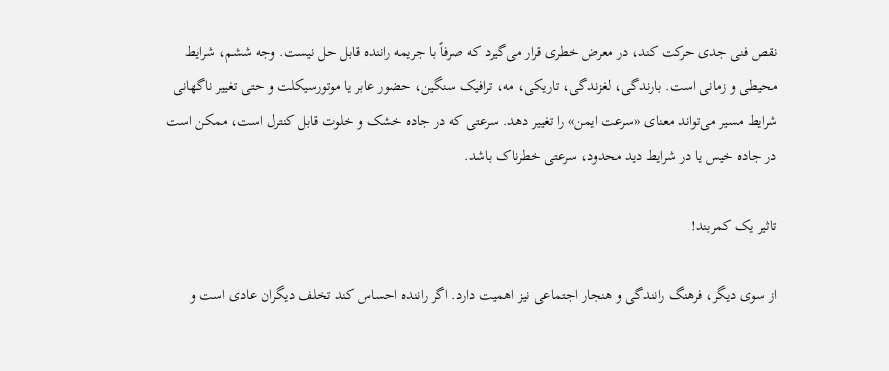نقص فنی جدی حرکت کند، در معرض خطری قرار می‌گیرد که صرفاً با جریمه راننده قابل حل نیست. وجه ششم، شرایط محیطی و زمانی است. بارندگی، لغزندگی، تاریکی، مه، ترافیک سنگین، حضور عابر یا موتورسیکلت و حتی تغییر ناگهانی شرایط مسیر می‌تواند معنای «سرعت ایمن» را تغییر دهد. سرعتی که در جاده خشک و خلوت قابل کنترل است، ممکن است در جاده خیس یا در شرایط دید محدود، سرعتی خطرناک باشد.

تاثیر یک کمربند!

از سوی دیگر، فرهنگ رانندگی و هنجار اجتماعی نیز اهمیت دارد. اگر راننده احساس کند تخلف دیگران عادی است و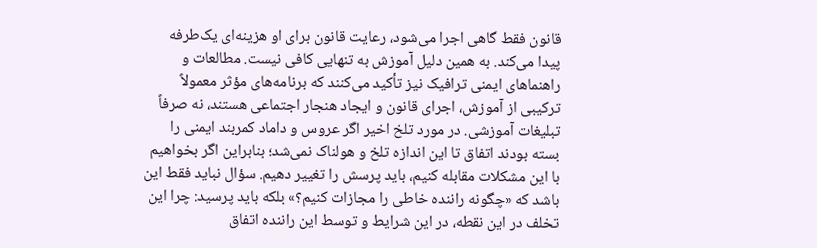قانون فقط گاهی اجرا می‌شود، رعایت قانون برای او هزینه‌ای یک‌طرفه پیدا می‌کند. به همین دلیل آموزش به تنهایی کافی نیست. مطالعات و راهنما‌های ایمنی ترافیک نیز تأکید می‌کنند که برنامه‌های مؤثر معمولاً ترکیبی از آموزش، اجرای قانون و ایجاد هنجار اجتماعی هستند، نه صرفاً تبلیغات آموزشی. در مورد تلخ اخیر اگر عروس و داماد کمربند ایمنی را بسته بودند اتفاق تا این اندازه تلخ و هولناک نمی‌شد؛ بنابراین اگر بخواهیم با این مشکلات مقابله کنیم، باید پرسش را تغییر دهیم. سؤال نباید فقط این باشد که «چگونه راننده خاطی را مجازات کنیم؟» بلکه باید پرسید: چرا این تخلف در این نقطه، در این شرایط و توسط این راننده اتفاق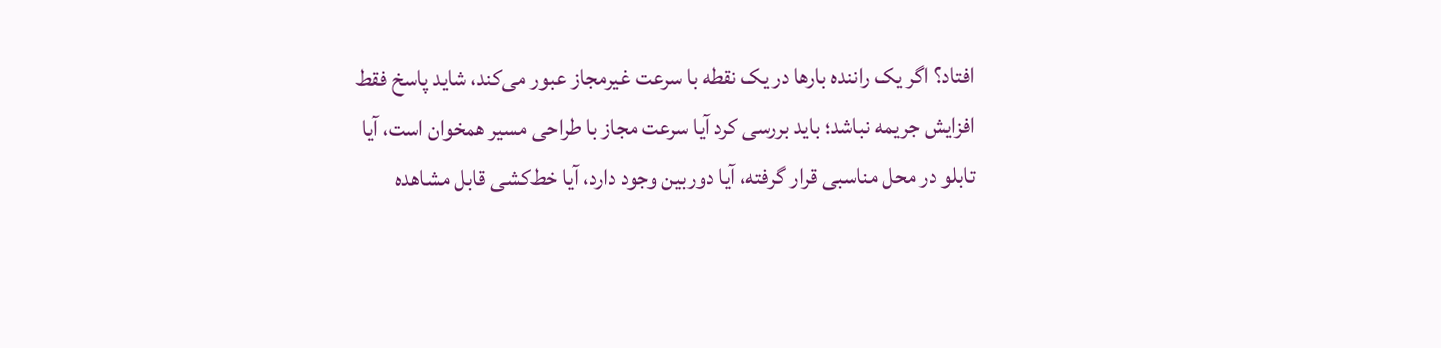افتاد؟ اگر یک راننده بار‌ها در یک نقطه با سرعت غیرمجاز عبور می‌کند، شاید پاسخ فقط افزایش جریمه نباشد؛ باید بررسی کرد آیا سرعت مجاز با طراحی مسیر همخوان است، آیا تابلو در محل مناسبی قرار گرفته، آیا دوربین وجود دارد، آیا خط‌کشی قابل مشاهده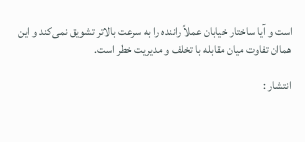است و آیا ساختار خیابان عملاً راننده را به سرعت بالاتر تشویق نمی‌کند و این هماان تفاوت میان مقابله با تخلف و مدیریت خطر است.

انتشار :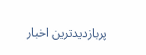پربازدیدترین اخبار